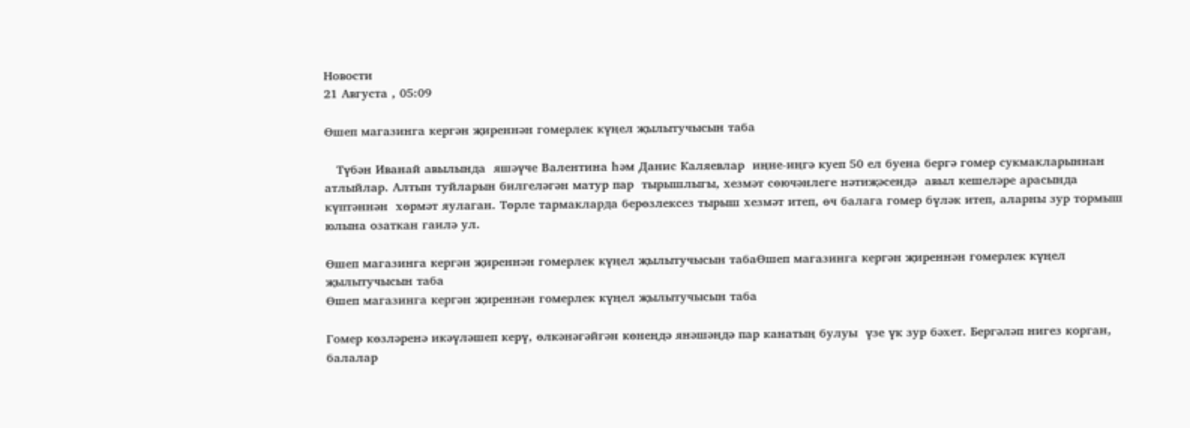Новости
21 Августа , 05:09

Өшеп магазинга кергән җиреннән гомерлек күңел җылытучысын таба

   Түбән Иванай авылында  яшәүче Валентина һәм Данис Каляевлар  иңне-иңгә куеп 50 ел буена бергә гомер сукмакларыннан атлыйлар. Алтын туйларын билгеләгән матур пар  тырышлыгы, хезмәт сөючәнлеге нәтиҗәсендә  авыл кешеләре арасында күптәннән  хөрмәт яулаган. Төрле тармакларда берөзлексез тырыш хезмәт итеп, өч балага гомер бүләк итеп, аларны зур тормыш юлына озаткан гаилә ул.

Өшеп магазинга кергән җиреннән гомерлек күңел җылытучысын табаӨшеп магазинга кергән җиреннән гомерлек күңел җылытучысын таба
Өшеп магазинга кергән җиреннән гомерлек күңел җылытучысын таба

Гомер көзләренә икәүләшеп керү, өлкәнәгәйгән көнеңдә янәшәңдә пар канатың булуы  үзе үк зур бәхет. Бергәләп нигез корган, балалар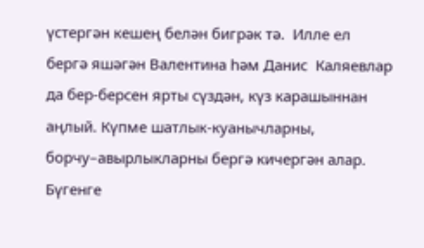үстергән кешең белән бигрәк тә.  Илле ел  бергә яшәгән Валентина һәм Данис  Каляевлар да бер-берсен ярты сүздән, күз карашыннан аңлый. Күпме шатлык-куанычларны, борчу–авырлыкларны бергә кичергән алар. Бүгенге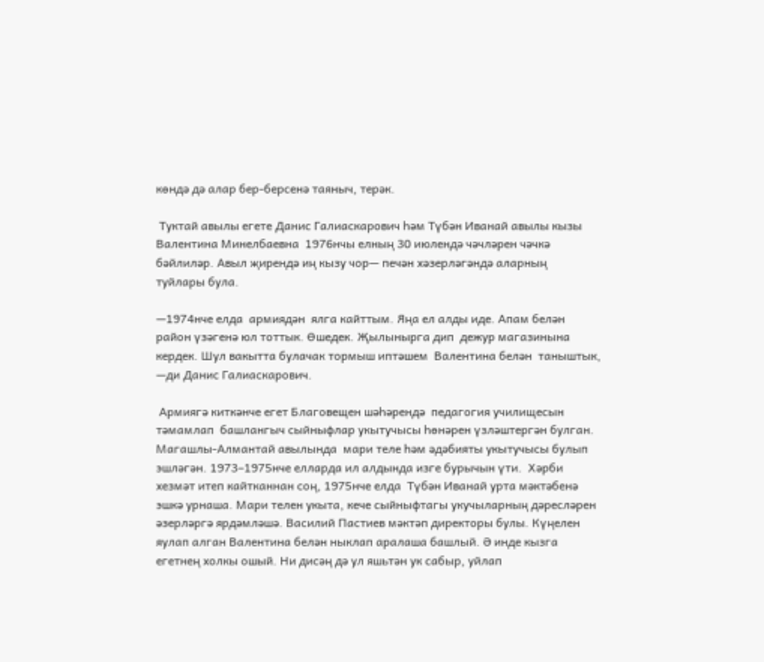көндә дә алар бер-берсенә таяныч, терәк.

 Туктай авылы егете Данис Галиаскарович һәм Түбән Иванай авылы кызы Валентина Минелбаевна  1976нчы елның 30 июлендә чәчләрен чәчкә бәйлиләр. Авыл җирендә иң кызу чор— печән хәзерләгәндә аларның   туйлары була.

—1974нче елда  армиядән  ялга кайттым. Яңа ел алды иде. Апам белән район үзәгенә юл тоттык. Өшедек. Җылынырга дип  дежур магазинына кердек. Шул вакытта булачак тормыш иптәшем  Валентина белән  таныштык,  —ди Данис Галиаскарович.

 Армиягә киткәнче егет Благовещен шәһәрендә  педагогия училищесын тәмамлап  башлангыч сыйныфлар укытучысы һөнәрен үзләштергән булган. Магашлы-Алмантай авылында  мари теле һәм әдәбияты укытучысы булып эшләгән. 1973–1975нче елларда ил алдында изге бурычын үти.  Хәрби хезмәт итеп кайтканнан соң, 1975нче елда  Түбән Иванай урта мәктәбенә эшкә урнаша. Мари телен укыта, кече сыйныфтагы укучыларның дәресләрен әзерләргә ярдәмләшә. Василий Пастиев мәктәп директоры булы. Күңелен яулап алган Валентина белән ныклап аралаша башлый. Ә инде кызга  егетнең холкы ошый. Ни дисәң дә ул яшьтән ук сабыр, уйлап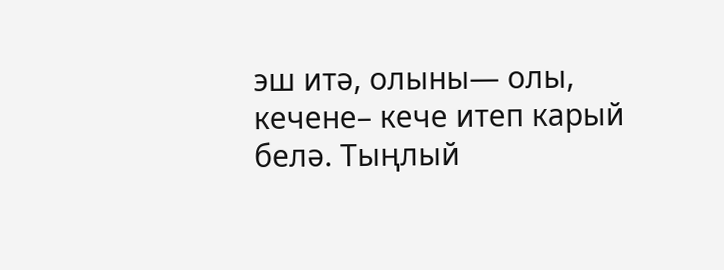эш итә, олыны— олы, кечене– кече итеп карый белә. Тыңлый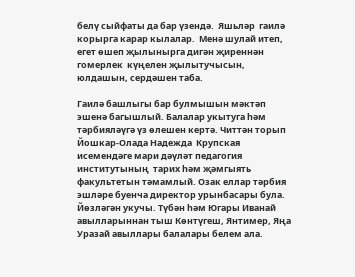белү сыйфаты да бар үзендә.  Яшьләр  гаилә корырга карар кылалар.  Менә шулай итеп,  егет өшеп җылынырга дигән җиреннән  гомерлек  күңелен җылытучысын, юлдашын, сердәшен таба.

Гаилә башлыгы бар булмышын мәктәп  эшенә багышлый. Балалар укытуга һәм тәрбияләүгә үз өлешен кертә. Читтән торып Йошкар-Олада Надежда  Крупская исемендәге мари дәүләт педагогия институтының  тарих һәм җәмгыять факультетын тәмамлый. Озак еллар тәрбия эшләре буенча директор урынбасары була. Йөзләгән укучы. Түбән һәм Югары Иванай авылларыннан тыш Көнтүгеш, Янтимер, Яңа Уразай авыллары балалары белем ала.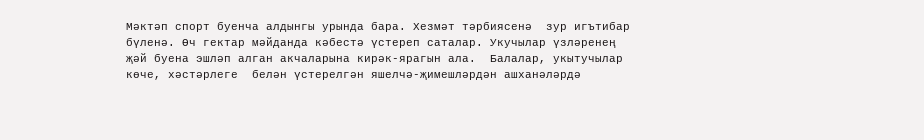Мәктәп спорт буенча алдынгы урында бара. Хезмәт тәрбиясенә  зур игътибар бүленә. Өч гектар мәйданда кәбестә үстереп саталар. Укучылар үзләренең җәй буена эшләп алган акчаларына кирәк-ярагын ала.  Балалар, укытучылар көче, хәстәрлеге  белән үстерелгән яшелчә-җимешләрдән ашханәләрдә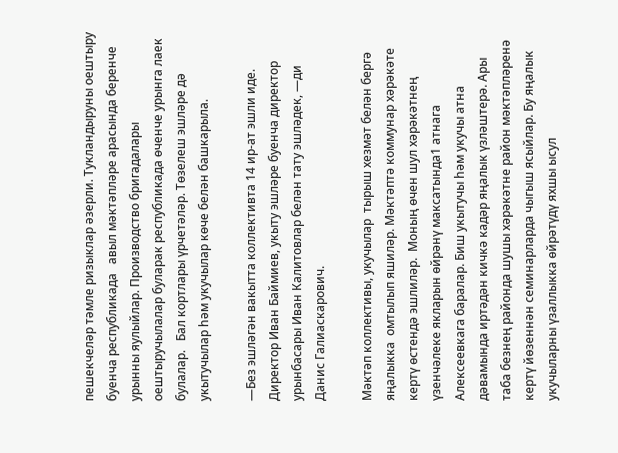пешекчеләр тәмле ризыклар әзерли. Тукландыруны оештыру буенча республикада   авыл мәктәпләре арасында беренче урынны яулыйлар. Производство бригадалары оештыручылалар буларак республикада өченче урынга лаек булалар.   Бал кортлары үрчетәләр. Төзелеш эшләре дә  укытучылар һәм укучылар көче белән башкарыла.

—Без эшләгән вакытта коллективта 14 ир-ат эшли иде. Директор Иван Баймиев, укыту эшләре буенча директор урынбасары Иван Калитовлар белән тату эшләдек, —ди Данис Галиаскарович.

Мәктәп коллективы, укучылар  тырыш хезмәт белән бергә  яңалыкка  омтылып яшиләр. Мәктәптә коммунар хәрәкәте кертү өстендә эшлиләр.  Моның өчен шул хәрәкәтнең үзенчәлеке якларын өйрәнү максатында1 атнага Алексеевкага баралар. Биш укытучы һәм укучы атна дәвамында иртәдән кичкә кадәр яңалык үзләштерә. Ары таба безнең районда шушы хәрәкәтне район мәктәпләренә кертү йөзеннән семинарларда чыгыш ясыйлар. Бу яңалык укучыларны үзаллыкка өйрәтүдү яхшы ысул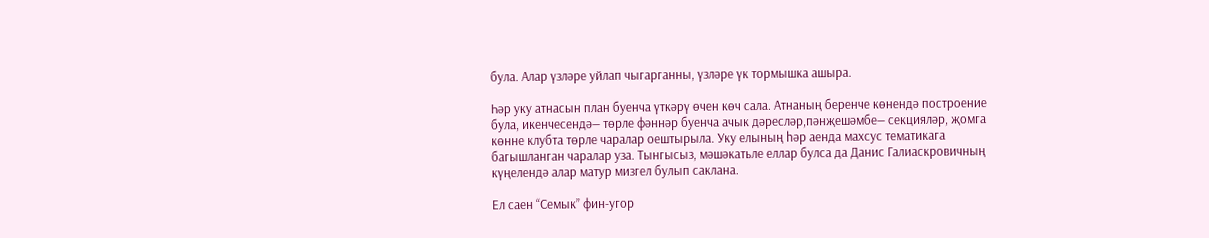була. Алар үзләре уйлап чыгарганны, үзләре үк тормышка ашыра.

Һәр уку атнасын план буенча үткәрү өчен көч сала. Атнаның беренче көнендә построение була, икенчесендә— төрле фәннәр буенча ачык дәресләр,пәнҗешәмбе— секцияләр, җомга көнне клубта төрле чаралар оештырыла. Уку елының һәр аенда махсус тематикага багышланган чаралар уза. Тынгысыз, мәшәкатьле еллар булса да Данис Галиаскровичның күңелендә алар матур мизгел булып саклана.

Ел саен “Семык” фин-угор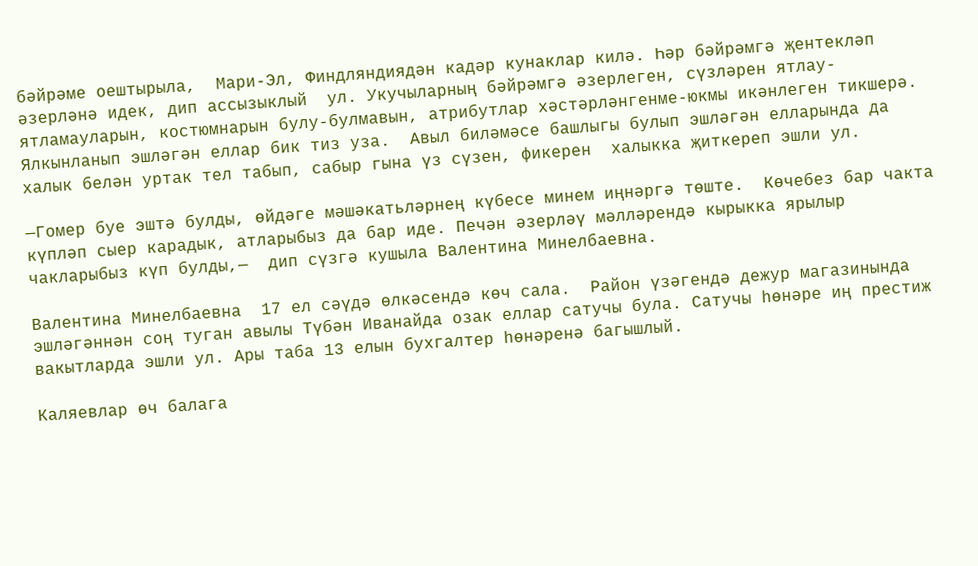бәйрәме оештырыла,  Мари-Эл, Финдляндиядән кадәр кунаклар килә. Һәр бәйрәмгә җентекләп әзерләнә идек, дип ассызыклый  ул. Укучыларның бәйрәмгә әзерлеген, сүзләрен ятлау-ятламауларын, костюмнарын булу-булмавын, атрибутлар хәстәрләнгенме-юкмы икәнлеген тикшерә. Ялкынланып эшләгән еллар бик тиз уза.  Авыл биләмәсе башлыгы булып эшләгән елларында да халык белән уртак тел табып, сабыр гына үз сүзен, фикерен  халыкка җиткереп эшли ул.

—Гомер буе эштә булды, өйдәге мәшәкатьләрнең күбесе минем иңнәргә төште.  Көчебез бар чакта күпләп сыер карадык, атларыбыз да бар иде. Печән әзерләү мәлләрендә кырыкка ярылыр чакларыбыз күп булды,—  дип сүзгә кушыла Валентина Минелбаевна.

Валентина Минелбаевна  17 ел сәүдә өлкәсендә көч сала.  Район үзәгендә дежур магазинында эшләгәннән соң туган авылы Түбән Иванайда озак еллар сатучы була. Сатучы һөнәре иң престиж  вакытларда эшли ул. Ары таба 13 елын бухгалтер һөнәренә багышлый.

Каляевлар өч балага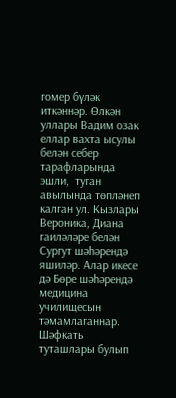гомер бүләк иткәннәр. Өлкән  уллары Вадим озак еллар вахта ысулы белән себер тарафларында эшли,  туган авылында төпләнеп калган ул. Кызлары Вероника, Диана гаиләләре белән Сургут шәһәрендә яшиләр. Алар икесе дә Бөре шәһәрендә медицина училищесын тәмамлаганнар. Шәфкать туташлары булып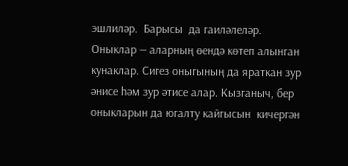эшлиләр.  Барысы  да гаиләлеләр.  Оныклар — аларның өендә көтеп алынган кунаклар. Сигез оныгының да яраткан зур әнисе һәм зур әтисе алар. Кызганыч, бер оныкларын да югалту кайгысын  кичергән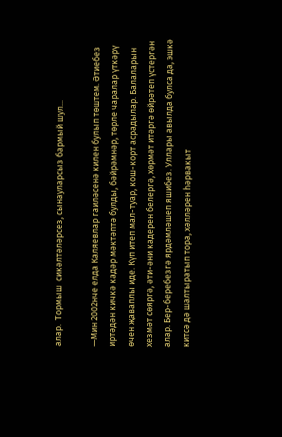алар.  Тормыш  сикәлтәләрсез, сынауларсыз бармый шул...

—Мин 2002нче елда Каляевлар гаиләсенә килен булып төштем. Әтиебез иртәдән кичкә кадәр мәктәптә булды, бәйрәмнәр, төрле чаралар үткәрү өчен җаваплы иде. Күп итеп мал-туар, кош-корт асрадылар. Балаларын хезмәт сөяргә, әти-әни кадерен белергә, хөрмәт итәргә өйрәтеп үстергән алар. Бер-беребезгә ярдәмләшеп яшибез. Уллары авылда булса да, эшкә китсә дә шалтыратып тора, хәлләрен һәрвакыт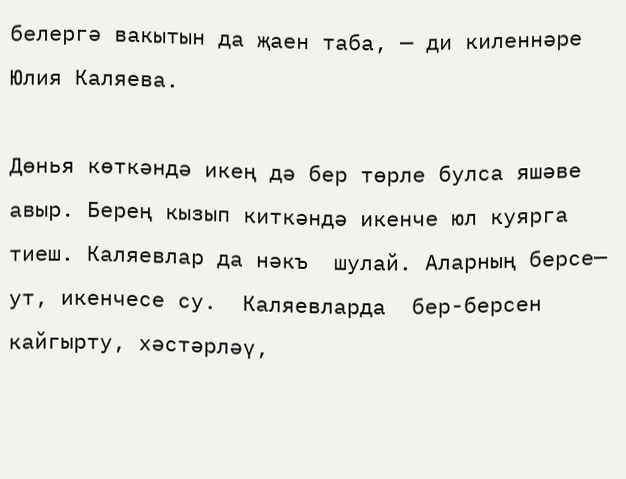белергә вакытын да җаен таба, — ди киленнәре Юлия Каляева.

Дөнья көткәндә икең дә бер төрле булса яшәве авыр. Берең кызып киткәндә икенче юл куярга тиеш. Каляевлар да нәкъ  шулай. Аларның берсе— ут, икенчесе су.  Каляевларда  бер-берсен кайгырту, хәстәрләү,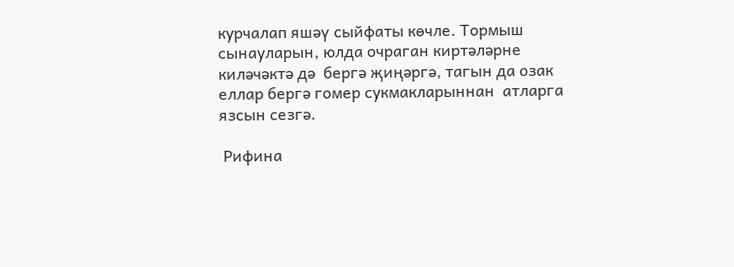курчалап яшәү сыйфаты көчле. Тормыш сынауларын, юлда очраган киртәләрне  киләчәктә дә  бергә җиңәргә, тагын да озак еллар бергә гомер сукмакларыннан  атларга язсын сезгә.

 Рифина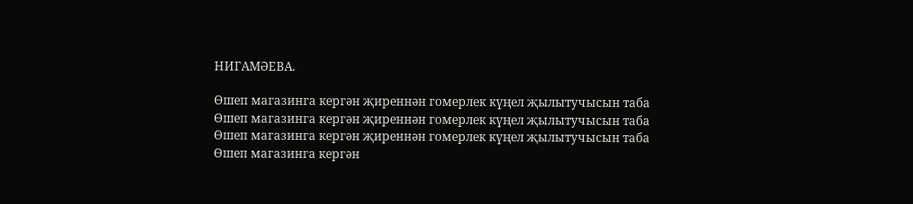НИГАМӘЕВА.

Өшеп магазинга кергән җиреннән гомерлек күңел җылытучысын таба
Өшеп магазинга кергән җиреннән гомерлек күңел җылытучысын таба
Өшеп магазинга кергән җиреннән гомерлек күңел җылытучысын таба
Өшеп магазинга кергән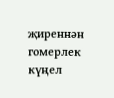җиреннән гомерлек күңел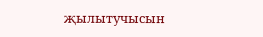җылытучысын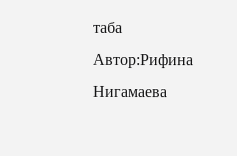таба
Автор:Рифина Нигамаева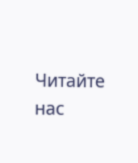Читайте нас